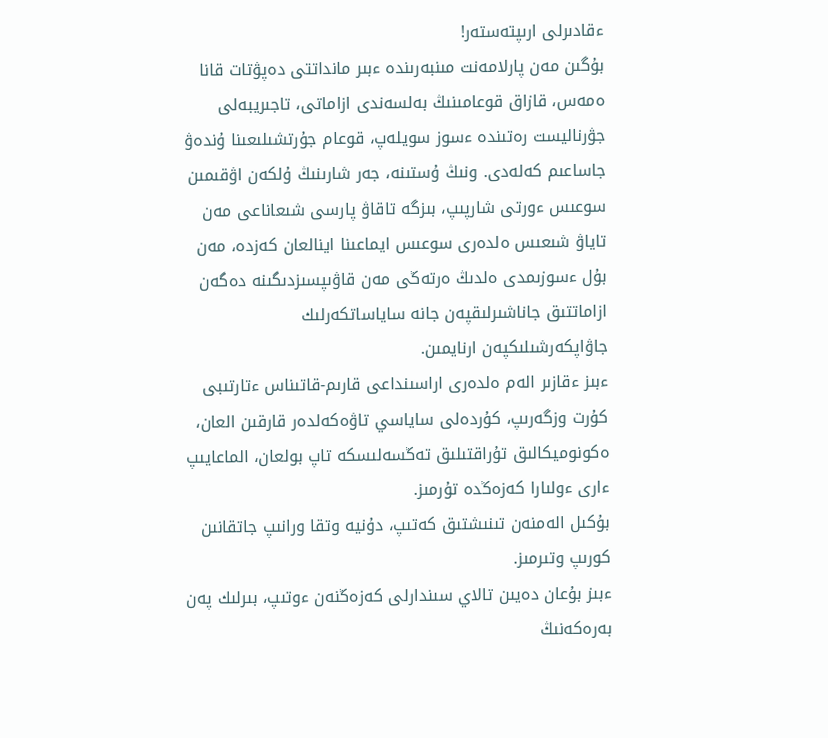ءقادىرلى ارىپتەستەر!
بۇگىن مەن پارلامەنت مىنبەرىندە ءبىر مانداتتى دەپۋتات قانا ەمەس، قازاق قوعامىنىڭ بەلسەندى ازاماتى، تاجىريبەلى جۋرناليست رەتىندە ءسوز سويلەپ، قوعام جۇرتشىلىعىنا ۇندەۋ جاساعىم كەلەدى. ونىڭ ۇستىنە، جەر شارىنىڭ ۇلكەن اۋقىمىن سوعىس ءورتى شارپىپ، بىزگە تاقاۋ پارسى شىعاناعى مەن تاياۋ شىعىس ەلدەرى سوعىس ايماعىنا اينالعان كەزدە، مەن بۇل ءسوزىمدى ەلدىڭ ەرتەڭى مەن قاۋىپسىزدىگىنە دەگەن ازاماتتىق جاناشىرلىقپەن جانە ساياساتكەرلىك جاۋاپكەرشىلىكپەن ارنايمىن.
ءبىز ءقازىر الەم ەلدەرى اراسىنداعى قارىم-قاتىناس ءتارتىبى كۇرت وزگەرىپ، كۇردەلى ساياسي تاۋەكەلدەر قارقىن العان، ەكونوميكالىق تۇراقتىلىق تەڭسەلىسكە تاپ بولعان، الماعايىپ ءارى ءولىارا كەزەڭدە تۇرمىز.
بۇكىل الەمنەن تىنىشتىق كەتىپ، دۇنيە وتقا ورانىپ جاتقانىن كورىپ وتىرمىز.
ءبىز بۇعان دەيىن تالاي سىندارلى كەزەڭنەن ءوتىپ، بىرلىك پەن بەرەكەنىڭ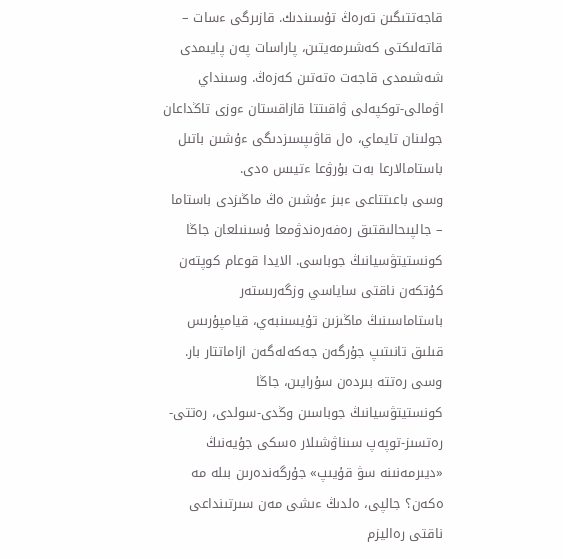قاجەتتىگىن تەرەڭ تۇسىندىك. قازىرگى ءسات – قاتەلىكتى كەشىرمەيتىن، پاراسات پەن پايىمدى شەشىمدى قاجەت ەتەتىن كەزەڭ. وسىنداي اۋمالى-توكپەلى ۋاقىتتا قازاقستان ءوزى تاڭداعان جولىنان تايماي، ەل قاۋىپسىزدىگى ءۇشىن باتىل باستامالارعا بەت بۇرۋعا ءتيىس ەدى.
وسى باعىتتاعى ءبىز ءۇشىن ەڭ ماڭىزدى باستاما – جالپىحالىقتىق رەفەرەندۋمعا ۇسىنىلعان جاڭا كونستيتۋسيانىڭ جوباسى. الايدا قوعام كوپتەن كۇتكەن ناقتى ساياسي وزگەرىستەر باستاماسىنىڭ ماڭىزىن تۇيسىنبەي، قيامپۇرىس قىلىق تانىتىپ جۇرگەن جەكەلەگەن ازاماتتار بار.
وسى رەتتە بىردەن سۇرايىن، جاڭا كونستيتۋسيانىڭ جوباسىن وڭدى-سولدى، رەتتى-رەتسىز-توپەپ سىناۋشىلار ەسكى جۇيەنىڭ «ديىرمەنىنە سۋ قۇيىپ» جۇرگەندەرىن بىلە مە ەكەن؟ جالپى، ەلدىڭ ءىشى مەن سىرتىنداعى ناقتى رەاليزم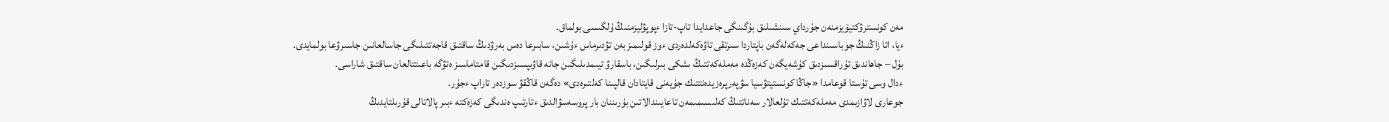مەن كونسترۋكتيۆيزمنەن جۇرداي سىنشىلىق بۇگىنگى جاعدايدا تاپ-تازا ءپوپۋليزمنىڭ ۇلگىسى بولماق.
ءيا، اتا زاڭنىڭ جوباسىنداعى جەكەلەگەن باپتاردا سىرتقى تاۋەكەلدەردى ءوز قولىمىزبەن تۋدىرماس ءۇشىن، سابىرعا دەس بەرۋدىڭ ساقتىق قاجەتتىلىگى جاسالعانىن جاسىرۋعا بولمايدى.
بۇل – جاھاندىق تۇراقسىزدىق كۇشەيگەن كەزەڭدە مەملەكەتتىڭ ىشكى بىرلىگىن، باسقارۋ تيىمدىلىگىن جانە قاۋىپسىزدىگىن قامتاماسىز ەتۋگە باعىتتالعان ساقتىق شاراسى.
ءدال وسى تۇستا قوعامدا «جاڭا كونستيتۋسيا سۋپەرپرەزيدەنتتىك جۇيەنى قايتادان قالپىنا كەلتىرەدى» دەگەن قاڭقۋ سوزدەر تاراپ ءجۇر.
جوعارى لاۋازىمدى مەملەكەتتىك تۇلعالار سەناتتىڭ كەلىسىمىمەن تاعايىندالاتىن بۇرىننان بار پروسەسۋالدىق ءتارتىپ ەندىگى كەزەكتە ءبىر پالاتالى قۇرىلتايدىڭ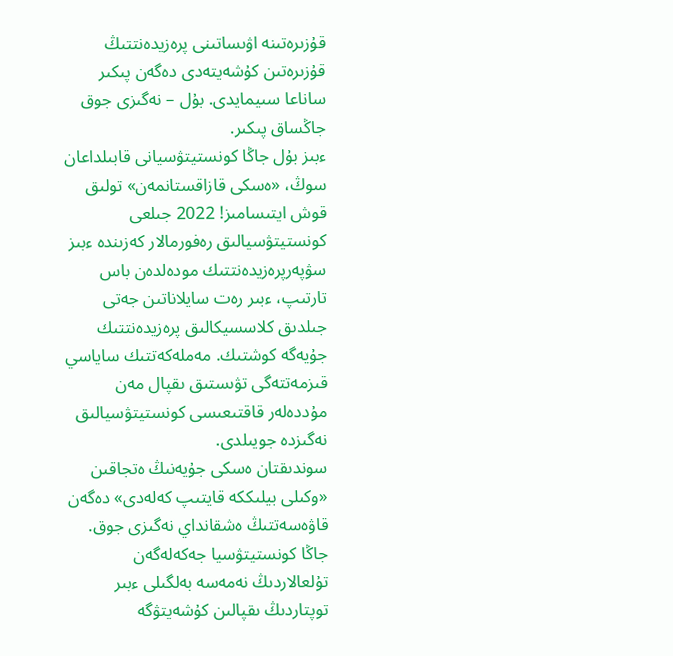قۇزىرەتىنە اۋىساتىنى پرەزيدەنتتىڭ قۇزىرەتىن كۇشەيتەدى دەگەن پىكىر ساناعا سىيمايدى. بۇل – نەگىزى جوق جاڭساق پىكىر.
ءبىز بۇل جاڭا كونستيتۋسيانى قابىلداعان سوڭ، «ەسكى قازاقستانمەن» تولىق قوش ايتىسامىز! 2022 جىلعى كونستيتۋسيالىق رەفورمالار كەزىندە ءبىز سۋپەرپرەزيدەنتتىك مودەلدەن باس تارتىپ، ءبىر رەت سايلاناتىن جەتى جىلدىق كلاسسيكالىق پرەزيدەنتتىك جۇيەگە كوشتىك. مەملەكەتتىك ساياسي قىزمەتتەگى تۋىستىق ىقپال مەن مۇددەلەر قاقتىعىسى كونستيتۋسيالىق نەگىزدە جويىلدى.
سوندىقتان ەسكى جۇيەنىڭ ەتجاقىن «وكىلى بيلىككە قايتىپ كەلەدى» دەگەن قاۋەسەتتىڭ ەشقانداي نەگىزى جوق. جاڭا كونستيتۋسيا جەكەلەگەن تۇلعالاردىڭ نەمەسە بەلگىلى ءبىر توپتاردىڭ ىقپالىن كۇشەيتۋگە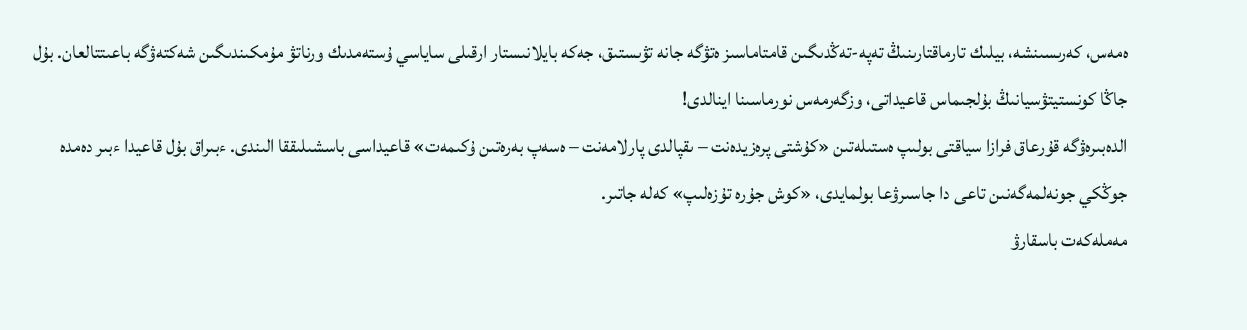ەمەس، كەرىسىنشە، بيلىك تارماقتارىنىڭ تەپە-تەڭدىگىن قامتاماسىز ەتۋگە جانە تۋىستىق، جەكە بايلانىستار ارقىلى ساياسي ۇستەمدىك ورناتۋ مۇمكىندىگىن شەكتەۋگە باعىتتالعان. بۇل جاڭا كونستيتۋسيانىڭ بۇلجىماس قاعيداتى، وزگەرمەس نورماسىنا اينالدى!
الدەبىرەۋگە قۇرعاق فرازا سياقتى بولىپ ەستىلەتىن «كۇشتى پرەزيدەنت – ىقپالدى پارلامەنت – ەسەپ بەرەتىن ۇكىمەت» قاعيداسى باسشىلىققا الىندى. ءبىراق بۇل قاعيدا ءبىر دەمدە جوڭكي جونەلمەگەنىن تاعى دا جاسىرۋعا بولمايدى، «كوش جۇرە تۇزەلىپ» كەلە جاتىر.
مەملەكەت باسقارۋ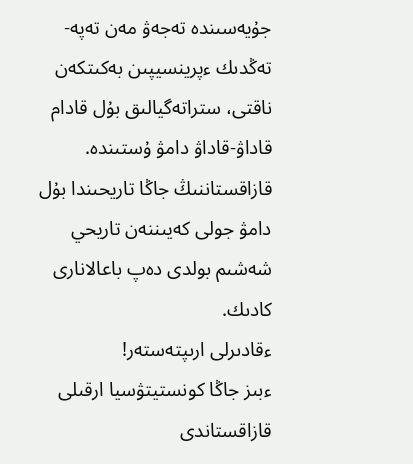جۇيەسىندە تەجەۋ مەن تەپە-تەڭدىك ءپرينسيپىن بەكىتكەن ناقتى، ستراتەگيالىق بۇل قادام قاداۋ-قاداۋ دامۋ ۇستىندە. قازاقستاننىڭ جاڭا تاريحىندا بۇل دامۋ جولى كەيىننەن تاريحي شەشىم بولدى دەپ باعالانارى كادىك.
ءقادىرلى ارىپتەستەر!
ءبىز جاڭا كونستيتۋسيا ارقىلى قازاقستاندى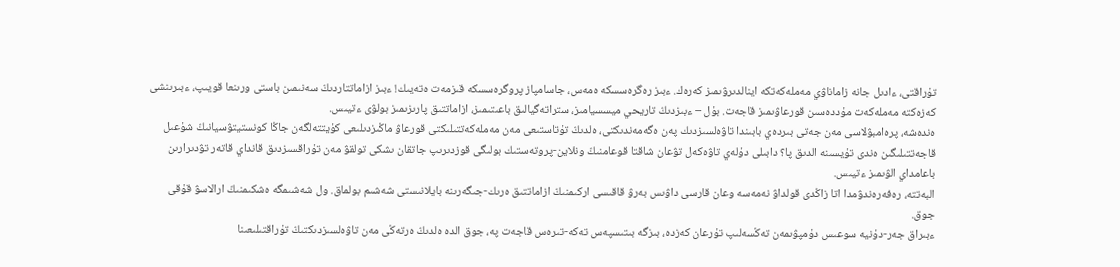تۇراقتى، ءادىل جانە زاماناۋي مەملەكەتكە اينالدىرۋىمىز كەرەك. ءبىز رەگرەسسكە ەمەس، جاسامپاز پروگرەسسكە قىزمەت ەتەيىك! ءبىز ازاماتتاردىڭ سەنىمىن باستى ورىنعا قويىپ، ءبىرىنشى كەزەكتە مەملەكەت مۇددەسىن قورعاۋىمىز قاجەت. بۇل – ءبىزدىڭ تاريحي ميسسيامىز، ستراتەگيالىق باعىتىمىز، ازاماتتىق پارىزىمىز بولۋى ءتيىس.
ەندەشە، پرەامبۋلاسى مەن جەتى بىردەي بابىندا تاۋەلسىزدىك پەن ەگەمەندىكتى، ەلدىڭ تۇتاستىعى مەن مەملەكەتتىلىكتى قورعاۋ ماڭىزدىلىعى كۇيتتەلگەن جاڭا كونستيتۋسيانىڭ شۇعىل قاجەتتىلىگىن ەندى تۇيسىنە الدىق پا؟ دابىلى دۇلەي تاۋەكەل تۋعان شاقتا قوعامنىڭ ونلاين-پروتەستىك بولىگى قوزدىرىپ جاتقان ىشكى تولقۋ مەن تۇراقسىزدىق قانداي قاتەر تۋدىرارىن باعامداي الۋىمىز ءتيىس.
البەتتە، رەفەرەندۋمدا اتا زاڭدى قولداۋ نەمەسە وعان قارسى داۋىس بەرۋ قاقىسى اركىمنىڭ ازاماتتىق ەرىك-جىگەرىنە بايلانىستى شەشىم بولماق. ول شەشىمگە ەشكىمنىڭ ارالاسۋ قۇقى جوق.
ءبىراق جەر-دۇنيە سوعىس دۇمپۋىمەن تەڭسەلىپ تۇرعان كەزدە، بىزگە بىتىسپەس تەكە-تىرەس قاجەت پە، جوق الدە ەلدىڭ ەرتەڭى مەن تاۋەلسىزدىكتىڭ تۇراقتىلىعىنا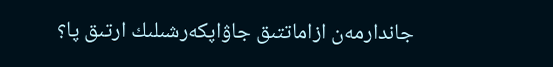جاندارمەن ازاماتتىق جاۋاپكەرشىلىك ارتىق پا؟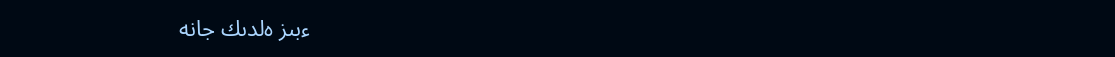ءبىز ەلدىك جانە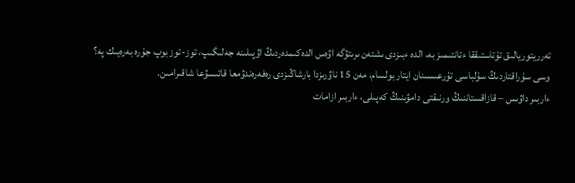تەرريتوريالىق تۇتاستىققا ءتانتىمىز بە، الدە ءبىزدى ىشتەن ىرىتۋگە اۋەس الدەكىمدەردىڭ اۋپىلىنە جەلىگىپ، توز-توز بوپ جۇرە بەرەيىك پە؟
وسى سۇراقتاردىڭ سۇلباسى تۇرعىسىنان ايتار بولسام، مەن 15 ناۋرىزدا بارشاڭىزدى رەفەرەندۋمعا قاتىسۋعا شاقىرامىن.
ءاربىر داۋىس – قازاقستاننىڭ ورنىقتى دامۋىنىڭ كەپىلى، ءاربىر ازامات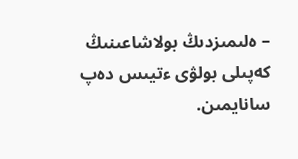– ەلىمىزدىڭ بولاشاعىنىڭ كەپىلى بولۋى ءتيىس دەپ سانايمىن.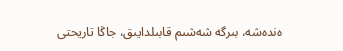ەندەشە، بىرگە شەشىم قابىلدايىق، جاڭا تاريحتى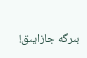بىرگە جازايىق!